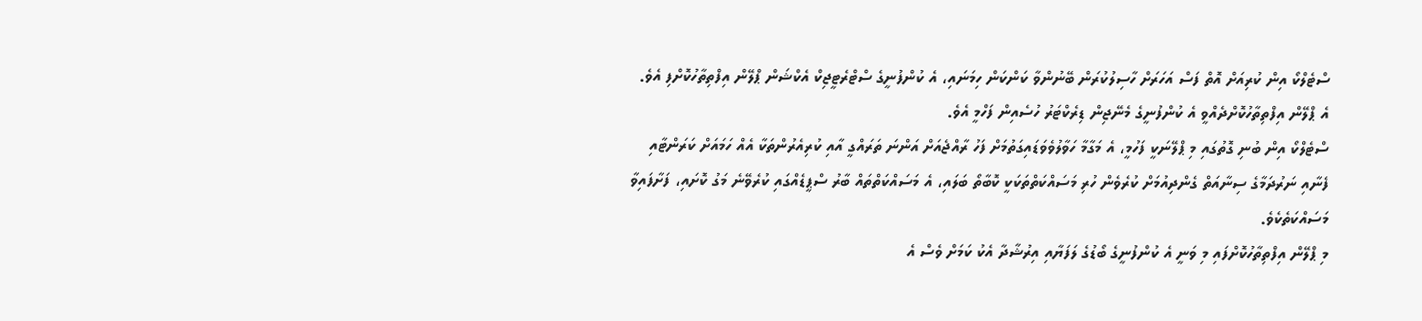ސްޓެލްކޯ އިން ކުރިއަށް އޮތް ފަސް އަހަރަށް ހާސިލުކުރަން ބޭނުންވާ ކަންކަން ހިމަނައި، އެ ކުންފުނީގެ ސްޓްރެޓީޖިކް އެކްޝަން ޕްލޭން އިފްތިތާހުކޮށްފި އެވެ.
އެ ޕްލޭން އިފްތިތާހުކޮށްދެއްވީ އެ ކުންފުނީގެ މެނޭޖިން ޑިރެކްޓަރު ހުސެއިން ފަހްމީ އެވެ.
ސްޓެލްކޯ އިން ބުނި ގޮތުގައި މި ޕްލޭނަކީ ފަހުމީ، އެ މަގާމާ ހަވާލުވެވަޑައިގަތުމަށް ފަހު ރާއްޖެއަށް އަންނަ ތަރައްގީ އާއި ކުރިއެރުންތަކާ އެއް ހަމައަށް ކަރަންޓާއި ފެނާއި ނަރުދަމާގެ ސިނާއަތް ގެންދިއުމަށް ކުރެވެން ހުރި މަސައްކަތްތަކަކީ ކޮބާތޯ ބަލައި، އެ މަސައްކަތްތައް ބާރު ސްޕީޑެއްގައި ކުރެވޭނެ މަގު ކޮށައި، ފަށާފައިވާ މަސައްކަތެކެވެ.
މި ޕްލޭން އިފްތިތާހުކޮށްފައި މި ވަނީ އެ ކުންފުނީގެ ބޯޑުގެ ލަފަޔާއި އިރުޝާދާ އެކު ކަމަށް ވެސް އެ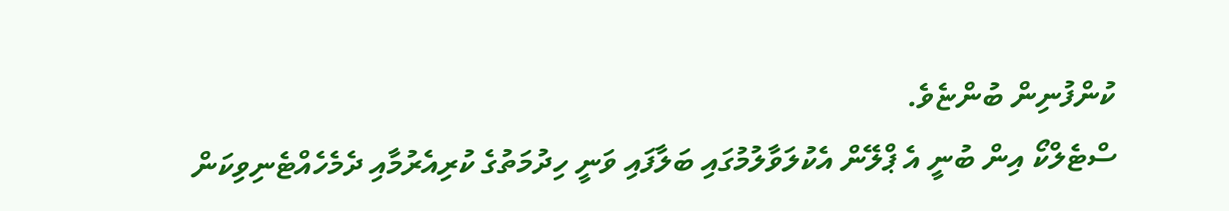ކުންފުނިން ބުންޏެވެ.
ސްޓެލްކޯ އިން ބުނީ އެ ޕްލޭން އެކުލަވާލުމުގައި ބަލާފައި ވަނީ ހިދުމަތުގެ ކުރިއެރުމާއި ދެމެހެއްޓެނިވިކަން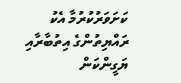ކަށަވަރުކުރުމާ އެކު ރައްޔިތުންގެ އިތުބާރާއި ޔަގީންކަން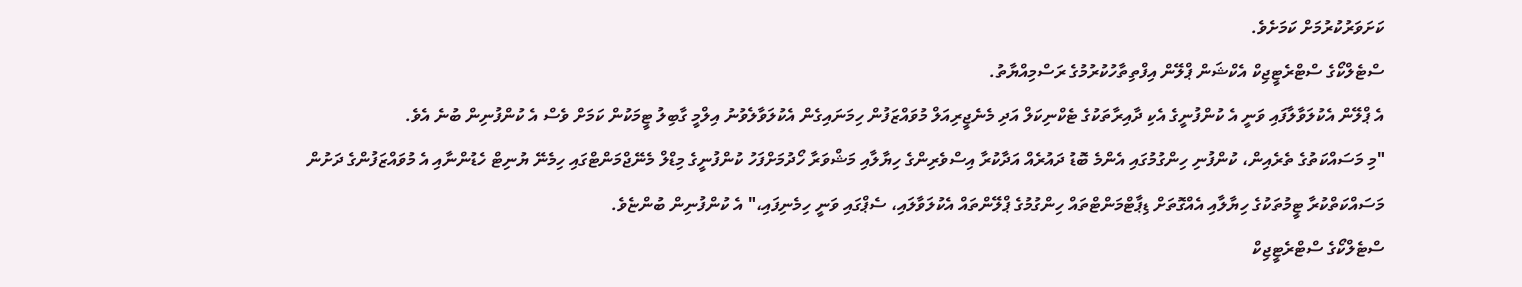ކަށަވަރުކުރުމަށް ކަމަށެވެ.
ސްޓެލްކޯގެ ސްޓްރެޓީޖިކް އެކްޝަން ޕްލޭން އިފްތިތާހުކުރުމުގެ ރަސްމިއްޔާތު.
އެ ޕްލޭން އެކުލަވާލާފައި ވަނީ އެ ކުންފުނީގެ އެކި ދާއިރާތަކުގެ ޓެކްނިކަލް އަދި މެނެޖީރިއަލް މުވައްޒަފުން ހިމަނައިގެން އެކުލަވާލެވުނު އިލްމީ ގާބިލު ޓީމަކުން ކަމަށް ވެސް އެ ކުންފުނިން ބުނެ އެވެ.
"މި މަސައްކަތުގެ ތެރެއިން، ކުންފުނި ހިންގުމުގައި އެންމެ ބޮޑު ދައުރެއް އަދާކުރާ އިސްވެރިންގެ ހިޔާލާއި މަޝްވަރާ ހޯދުމަށްފަހު ކުންފުނީގެ މިޑްލް މެނޭޖްމަންޓްގައި ހިމެނޭ ޔުނިޓް ހެޑުންނާއި އެ މުވައްޒަފުންގެ ދަށުން މަސައްކަތްކުރާ ޓީމުތަކުގެ ހިޔާލާއި އެއްގޮތަށް ޑިޕާޓްމަންޓްތައް ހިންގުމުގެ ޕްލޭންތައް އެކުލަވާލައި، ސެޕްގައި ވަނީ ހިމެނިފައި،" އެ ކުންފުނިން ބުންޏެވެ.
ސްޓެލްކޯގެ ސްޓްރެޓީޖިކް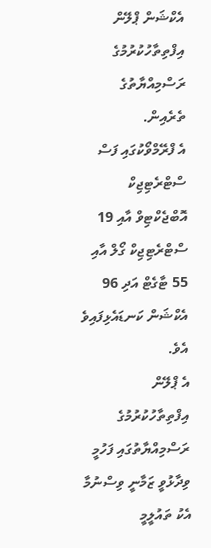އެކްޝަން ޕްލޭން އިފްތިތާހުކުރުމުގެ ރަސްމިއްޔާތުގެ ތެރެއިން.
އެ ފްރޭމްވޯކުގައި ފަސް ސްޓްރެޓިޖިކް އޮބްޖެކްޓިވް އާއި 19 ސްޓްރެޓިޖިކް ގޯލް އާއި 55 ޓާގެޓް އަދި 96 އެކްޝަން ކަނޑައެޅިފައިވެ އެވެ.
އެ ޕްލޭން އިފްތިތާހުކުރުމުގެ ރަސްމިއްޔާތުގައި ފަހުމީ ވިދާޅުވީ ޒަމާނީ ވިސްނުމާ އެކު ތައުލީމީ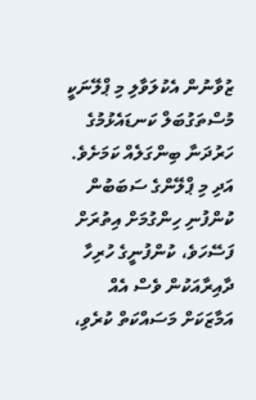ޒުވާނުން އެކުލަވާލި މި ޕްލޭނަކީ މުސްތަގުބަލް ކަނޑައެޅުމުގެ ހަރުދަނާ ބިންގަލެއް ކަމަށެވެ. އަދި މި ޕްލޭންގެ ސަބަބުން ކުންފުނި ހިންގުމަށް އިތުރަށް ފަސޭހަވެ، ކުންފުނީގެ ހުރިހާ ދާއިރާއަކުން ވެސް އެއް އަމާޒަކަށް މަސައްކަތް ކުރެވި،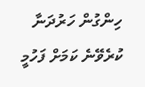ހިންގުން ހަރުދަނާ ކުރެވޭނެ ކަމަށް ފަހުމީ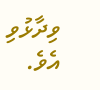ވިދާޅުވި އެވެ.